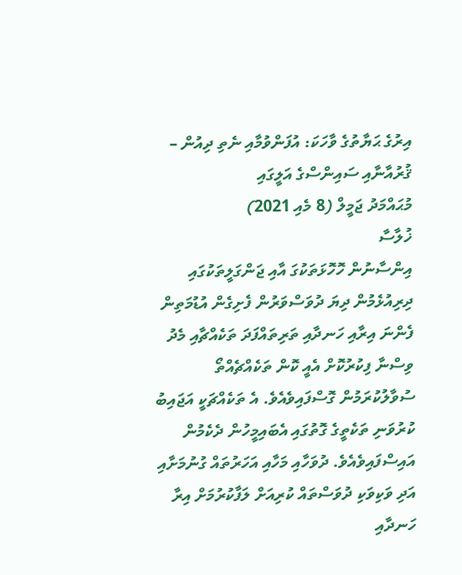އިރުގެ ޙަޔާތުގެ ވާހަކަ: އުފަންވުމާއި ނެތި ދިއުން – ޤުރުއާނާއި ސައިންސްގެ އަލީގައި
މުޙައްމަދު ޖަމީލް (8 މެއި 2021)
ޚުލާސާ
އިންސާނުން ހޮހޮޅަތަކުގަ އާއި ޖަންގަލީތަކުގައި ދިރިއުޅެމުން ދިޔަ ދުވަސްވަރުން ފެށިގެން އުޑުމަތިން ފެންނަ އިރާއި ހަނދާއި ތަރިތައްފަދަ ތަކެއްޗާއި މެދު ވިސްނާ ފިކުރުކޮށް އެއީ ކޮން ތަކެއްޗެއްތޯ ސުވާލުކުރަމުން ގޮސްފައިވެއެވެ. އެ ތަކެއްޗަކީ އަޖައިބު ކުރުވަނި ތަކެތީގެ ގޮތުގައި އެބައިމީހުން ދެކެމުން އައިސްފައިވެއެވެ. ދުވަހާއި މަހާއި އަހަރުތައް ގުނުމަށާއި އަދި ވަކިވަކި ދުވަސްތައް ކުރިއަށް ލަފާކުރުމަށް އިރާ ހަނދާއި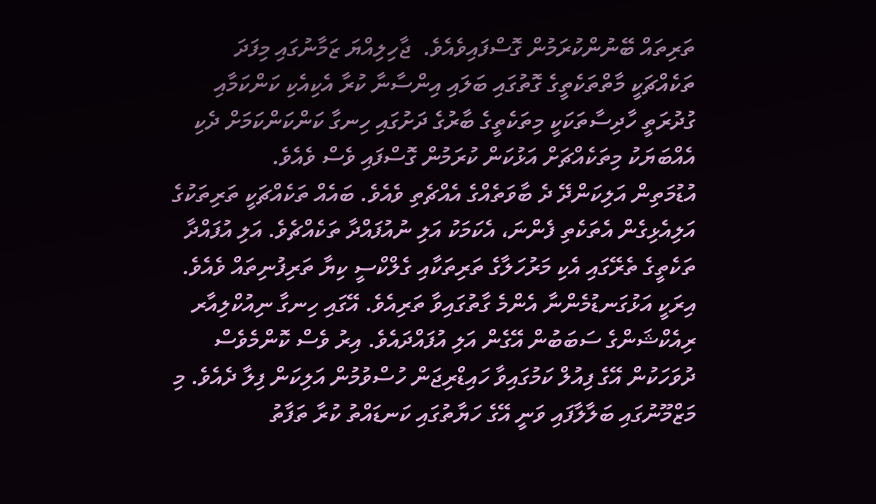ތަރިތައް ބޭނުންކުރަމުން ގޮސްފައިވެއެވެ.  ޖާހިލިއްޔަ ޒަމާނުގައި މިފަދަ ތަކެއްޗަކީ މާތްތަކެތީގެ ގޮތުގައި ބަލައި އިންސާނާ ކުރާ އެކިއެކި ކަންކަމާއި ގުދުރަތީ ހާދިސާތަކަކީ މިތަކެތީގެ ބާރުގެ ދަށުގައި ހިނގާ ކަންކަންކަމަށް ދެކި އެއްބަޔަކު މިތަކެއްޗަށް އަޅުކަން ކުރަމުން ގޮސްފައި ވެސް ވެއެވެ.
އުޑުމަތިން އަލިކަންދޭ ދެ ބާވަތެއްގެ އެއްޗެތި ވެއެވެ. ބައެއް ތަކެއްޗަކީ ތަރިތަކުގެ އަލިއެޅިގެން އެތަކެތި ފެންނަ، އެކަމަކު އަލި ނުއުފައްދާ ތަކެއްޗެވެ. އަލި އުފައްދާ ތަކެތީގެ ތެރޭގައި އެކި މަރުހަލާގެ ތަރިތަކާއި ގެލްކްސީ ކިޔާ ތަރިފުނިތައް ވެއެވެ. އިރަކީ އަޅުގަނޑުމެންނާ އެންމެ ގާތުގައިވާ ތަރިއެވެ. އޭގައި ހިނގާ ނިއުކްލިއާރ ރިއެކްޝަންގެ ސަބަބުން އޭގެން އަލި އުފައްދައެވެ. އިރު ވެސް ކޮންމެވެސް ދުވަހަކުން އޭގެ ފިއުލް ކަމުގައިވާ ހައިޑްރިޖަން ހުސްވުމުން އަލިކަން ފިލާ ދެއެވެ. މި މަޒްމޫނުގައި ބަލާލާފައި ވަނީ އޭގެ ހަޔާތުގައި ކަނޑައްތު ކުރާ ތަފާތު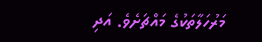މަރުހަލާތަކުގެ މައްޗަށެވެ. އަދި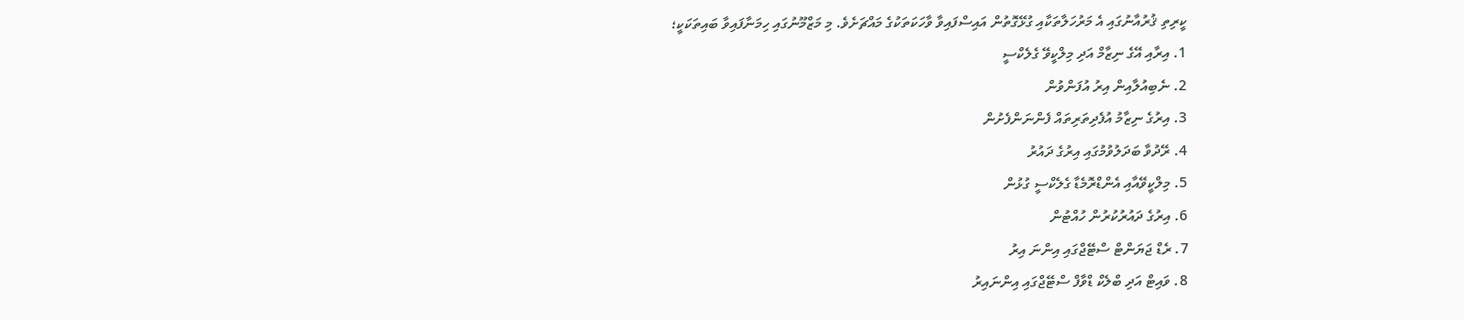ކީރިތި ޤުރުއާނުގައި އެ މަރުހަލާތަކާއި ގުޅޭގޮތުން އައިސްފައިވާ ވާހަކަތަކުގެ މައްޗަށެވެ. މި މަޒްމޫނުގައި ހިމަނާފައިވާ ބައިތަކަކީ؛
1. އިރާއި އޭގެ ނިޒާމް އަދި މިލްކީވޭ ގެލެކްސީ
2. ނެބިއުލާއިން އިރު އުފަންވުން
3. އިރުގެ ނިޒާމު އުފެދިތަރިތައް ފެންނަންފެށުން
4. ރޭދުވާ ބަދަލުވުމުގައި އިރުގެ ދައުރު
5. މިލްކީވޭއާއި އެންޑްރޮމެޑާ ގެލެކްސީ ގުޅުން
6. އިރުގެ ދައުރުކުރުން ހުއްޓުން
7. ރެޑް ޖަޔަންޓް ސްޓޭޖްގައި އިންނަ އިރު
8. ވައިޓް އަދި ބްލެކް ޑްވާފް ސްޓޭޖްގައި އިންނައިރު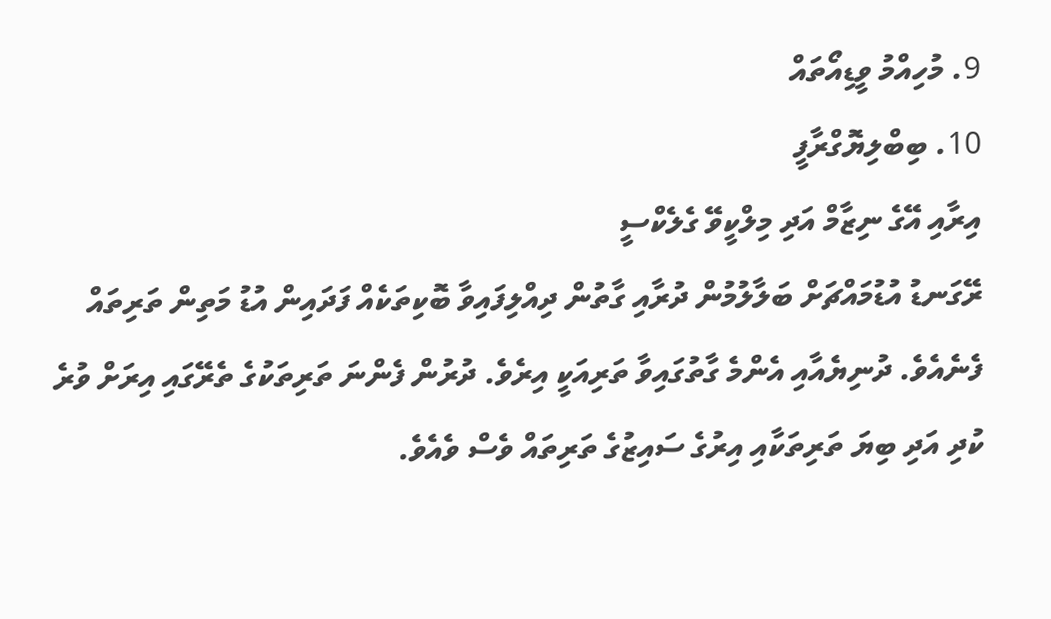9. މުހިއްމު ވީޑިއޯތައް
10. ބިބްލިޔޮގްރާފީ
އިރާއި އޭގެ ނިޒާމް އަދި މިލްކީވޭ ގެލެކްސީ
ރޭގަނޑު އުޑުމައްޗަށް ބަލާލުމުން ދުރާއި ގާތުން ދިއްލިފައިވާ ބޮކިތަކެއް ފަދައިން އުޑު މަތިން ތަރިތައް ފެނެއެވެ. ދުނިޔެއާއި އެންމެ ގާތުގައިވާ ތަރިއަކީ އިރެވެ. ދުރުން ފެންނަ ތަރިތަކުގެ ތެރޭގައި އިރަށް ވުރެ ކުދި އަދި ބިޔަ ތަރިތަކާއި އިރުގެ ސައިޒުގެ ތަރިތައް ވެސް ވެއެވެ.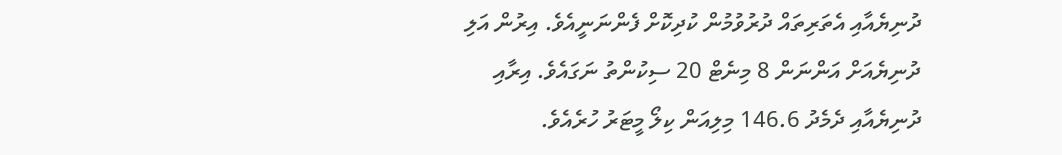ދުނިޔެއާއި އެތަރިތައް ދުރުވުމުން ކުދިކޮށް ފެންނަނީއެވެ. އިރުން އަލި ދުނިޔެއަށް އަންނަން 8 މިނެޓް 20 ސިކުންތު ނަގައެވެ. އިރާއި ދުނިޔެއާއި ދެމެދު 146.6 މިލިއަން ކިލޯ މީޓަރު ހުރެއެވެ.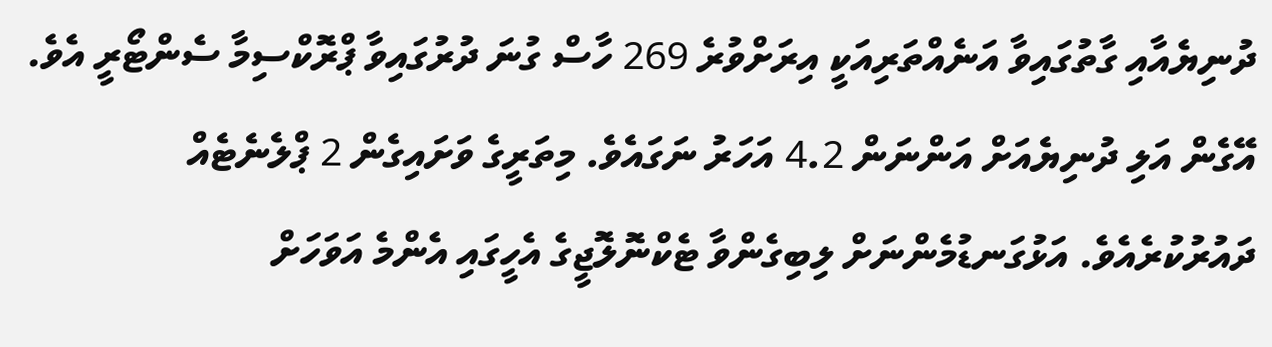ދުނިޔެއާއި ގާތުގައިވާ އަނެއްތަރިއަކީ އިރަށްވުރެ 269 ހާސް ގުނަ ދުރުގައިވާ ޕްރޮކްސިމާ ސެންޓޯރީ އެވެ. އޭގެން އަލި ދުނިޔެއަށް އަންނަން 4.2 އަހަރު ނަގައެވެ. މިތަރީގެ ވަށައިގެން 2 ޕްލެނެޓެއް ދައުރުކުރެއެވެ. އަޅުގަނޑުމެންނަށް ލިބިގެންވާ ޓެކްނޮލޮޖީގެ އެހީގައި އެންމެ އަވަހަށް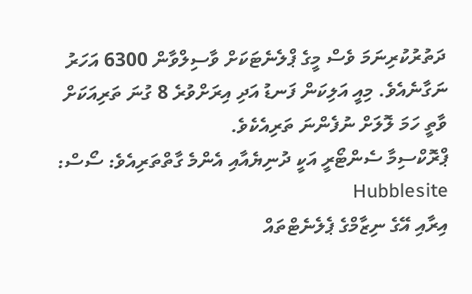ދަތުރުކުރިނަމަ ވެސް މީގެ ޕްލެނެޓަކަށް ވާސިލްވާން 6300 އަހަރު ނަގާނެއެވެ. މިއީ އަލިކަން ފަނޑު އަދި އިރަށްވުރެ 8 ގުނަ ތަރިއަކަށް ވާތީ ހަމަ ލޮލަށް ނުފެންނަ ތަރިއެކެވެ.
ޕްރޮކްސިމާ ސެންޓޯރީ އަކީ ދުނިޔެއާއި އެންމެ ގާތްތަރިއެވެ: ސޯސް: Hubblesite
އިރާއި އޭގެ ނިޒާމްގެ ޕެލެނެޓްތައް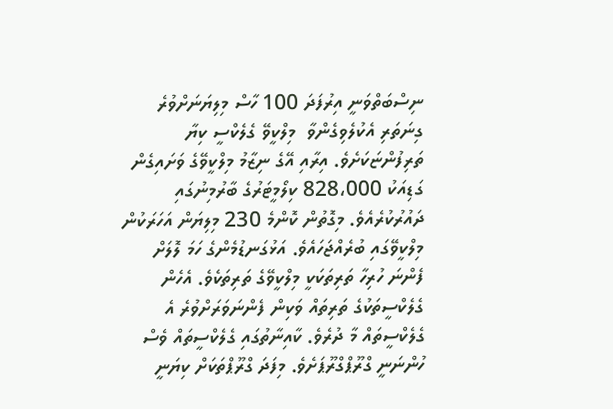ނިސްބަތްވަނީ އިރުފަދަ 100 ހާސް މިލިޔަނަށްވުރެ ގިނަތަރި އެކުލެވިގެންވާ  މިލްކީވޭ ގެލެކްސީ ކިޔާ ތަރިފުންޏަކަށެވެ. އިރާއި އޭގެ ނިޒާމު މިލްކީވޭގެ ވަށައިގެން ގަޑިއަކު 828،000 ކިލޯމީޓަރުގެ ބާރުމިނުގައި ދައުރުކުރެއެވެ. މިގޮތުން ކޮންމެ 230 މިލިޔަން އަހަރަކުން މިލްކީވޭގައި ބުރެއްޖަހައެވެ. އަޅުގަނޑުމެންގެ ހަމަ ލޮލަށް ފެންނަ ހުރިހާ ތަރިތަކަކީ މިލްކީވޭގެ ތަރިތަކެވެ. އެހެން ގެލެކްސީތަކުގެ ތަރިތައް ވަކިން ފެންނަވަރަށްވުރެ އެ ގެލެކްސީތައް މާ ދުރެވެ. ކާއިނާތުގައި ގެލެކްސީތައް ވެސް ހުންނަނީ ގްރޫޕްގްރޫޕަށެވެ. މިފަދަ ގްރޫޕްތަކަށް ކިޔަނީ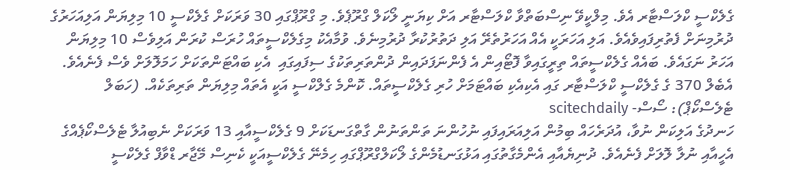ގެލެކްސީ ކްލަސްޓާރ އެވެ. މިލްކީވޭ ނިސްބަތްވާ ކްލަސްޓާރ އަށް ކިޔަނީ ލޯކަލް ގްރޫޕެވެ. މި ގްރޫޕްގައި 30 ވަރަކަށް ގެލެކްސީ 10 މިލިޔަން އަލިއަހަރުގެ ދުރުމިނަށް ފެތުރިފައިވެއެވެ. އަލި އަހަރަކީ އެއް އަހަރުތެރޭ އަލި ދަތުރުކުރާ ދުރުމިނެވެ. ވުމާއެކު މިގެލެކްސީތައް ހުރަސް ކުރަން އަލިވެސް 10 މިލިޔަން އަހަރު ނަގައެވެ. ބައެއް ގެލެކްސީތައް ތިރީގައިވާ ފޮޓޯއިން އެ ފެންނަފަދައިން ދުންތަރިތަކުގެ ސިފައިގައި  އެކި ބައްޓަންތަކަށް ހަމަލޮލަށް ވެސް ފެނެއެވެ.
އެބެލް 370 ގެ ގެލެކްސީ ކްލަސްޓާރ ގައި އެކިއެކި ބައްޓަމަށް ހުރި ގެލެކްސީތައް. ކޮންމެ ގެލްކްސީ އަކީ އެތައް މިލިޔަން ތަރިތަކެއް. (ހަބަލް ޓެލެސްކޯޕް): ސޯސް- scitechdaily
ހަނދުގެ އަލިކަން ނުވާ، އުދަރެހައް ބިމުން އަލިއަރައިފައި ނުހުންނަ ތަންތަނުން ގާތްގަނޑަކަށް 9 ގެލެކްސީއާއި 13 ވަރަކަށް ނެބިއުލާ ޓެލެސްކޯޕެއްގެ އެހީއާއި ނުލާ ލޮލަށް ފެނެއެވެ. ދުނިޔެއާއި އެންމެގާތުގައި އަޅުގަނޑުމެންގެ ލޯކަލްގްރޫޕްގައި ހިމެނޭ ގެލެކްސީއަކީ ކެނިސް މޭޖާރ ޑްވާފް ގެލެކްސީ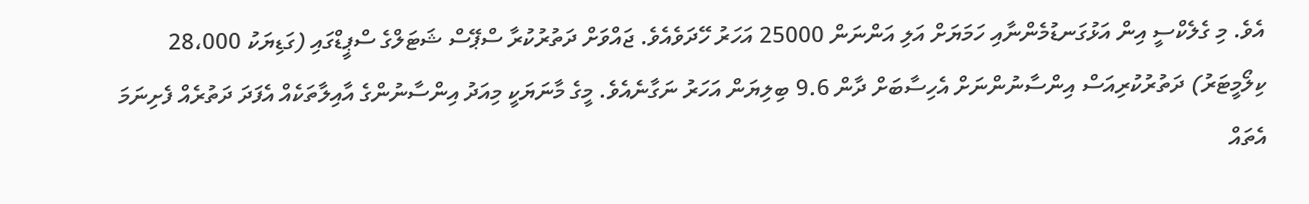އެވެ. މި ގެލެކްސީ އިން އަޅުގަނޑުމެންނާއި ހަމަޔަށް އަލި އަންނަން 25000 އަހަރު ހޭދަވެއެވެ. ޖައްވަށް ދަތުރުކުރާ ސްޕޭސް ޝަޓަލްގެ ސްޕީޑްގައި (ގަޑިޔަކު 28،000 ކިލޯމީޓަރު) ދަތުރުކުރިއަސް އިންސާނުންނަށް އެހިސާބަށް ދާން 9.6 ބިލިޔަން އަހަރު ނަގާނެއެވެ. މީގެ މާނަޔަކީ މިއަދު އިންސާނުންގެ އާއިލާތަކެއް އެފަދަ ދަތުރެއް ފެށިނަމަ އެތައް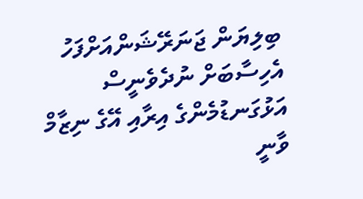ބިލިޔަން ޖަނަރޭޝަންއަށްފަހު އެހިސާބަށް ނުދެވެނީސް އަޅުގަނޑުމެންގެ އިރާއި އޭގެ ނިޒާމް ވާނީ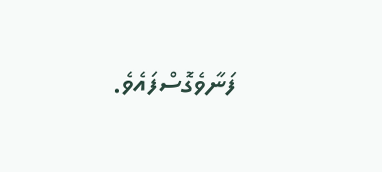ފަނާވެގޮސްފައެވެ.